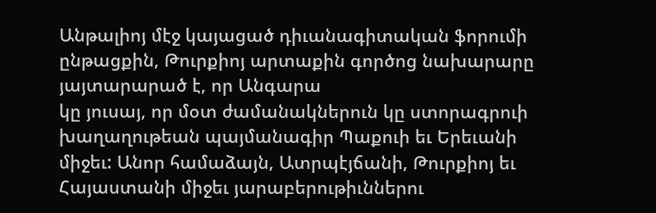Անթալիոյ մէջ կայացած դիւանագիտական ֆորումի ընթացքին, Թուրքիոյ արտաքին գործոց նախարարը յայտարարած է, որ Անգարա
կը յուսայ, որ մօտ ժամանակներուն կը ստորագրուի խաղաղութեան պայմանագիր Պաքուի եւ Երեւանի միջեւ: Անոր համաձայն, Ատրպէյճանի, Թուրքիոյ եւ Հայաստանի միջեւ յարաբերութիւններու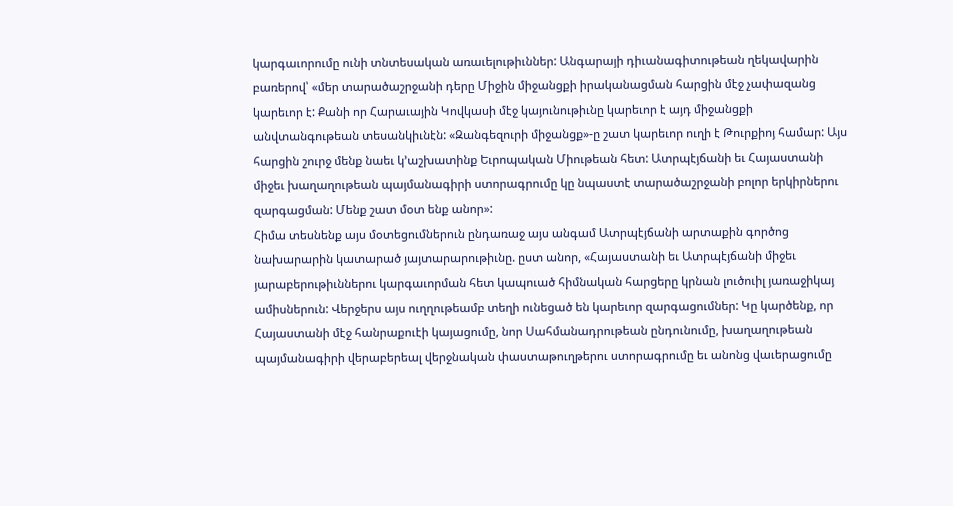կարգաւորումը ունի տնտեսական առաւելութիւններ: Անգարայի դիւանագիտութեան ղեկավարին բառերով՝ «մեր տարածաշրջանի դերը Միջին միջանցքի իրականացման հարցին մէջ չափազանց կարեւոր է: Քանի որ Հարաւային Կովկասի մէջ կայունութիւնը կարեւոր է այդ միջանցքի անվտանգութեան տեսանկիւնէն: «Զանգեզուրի միջանցք»-ը շատ կարեւոր ուղի է Թուրքիոյ համար: Այս հարցին շուրջ մենք նաեւ կ’աշխատինք Եւրոպական Միութեան հետ: Ատրպէյճանի եւ Հայաստանի միջեւ խաղաղութեան պայմանագիրի ստորագրումը կը նպաստէ տարածաշրջանի բոլոր երկիրներու զարգացման: Մենք շատ մօտ ենք անոր»:
Հիմա տեսնենք այս մօտեցումներուն ընդառաջ այս անգամ Ատրպէյճանի արտաքին գործոց նախարարին կատարած յայտարարութիւնը. ըստ անոր, «Հայաստանի եւ Ատրպէյճանի միջեւ յարաբերութիւններու կարգաւորման հետ կապուած հիմնական հարցերը կրնան լուծուիլ յառաջիկայ ամիսներուն: Վերջերս այս ուղղութեամբ տեղի ունեցած են կարեւոր զարգացումներ: Կը կարծենք, որ Հայաստանի մէջ հանրաքուէի կայացումը, նոր Սահմանադրութեան ընդունումը, խաղաղութեան պայմանագիրի վերաբերեալ վերջնական փաստաթուղթերու ստորագրումը եւ անոնց վաւերացումը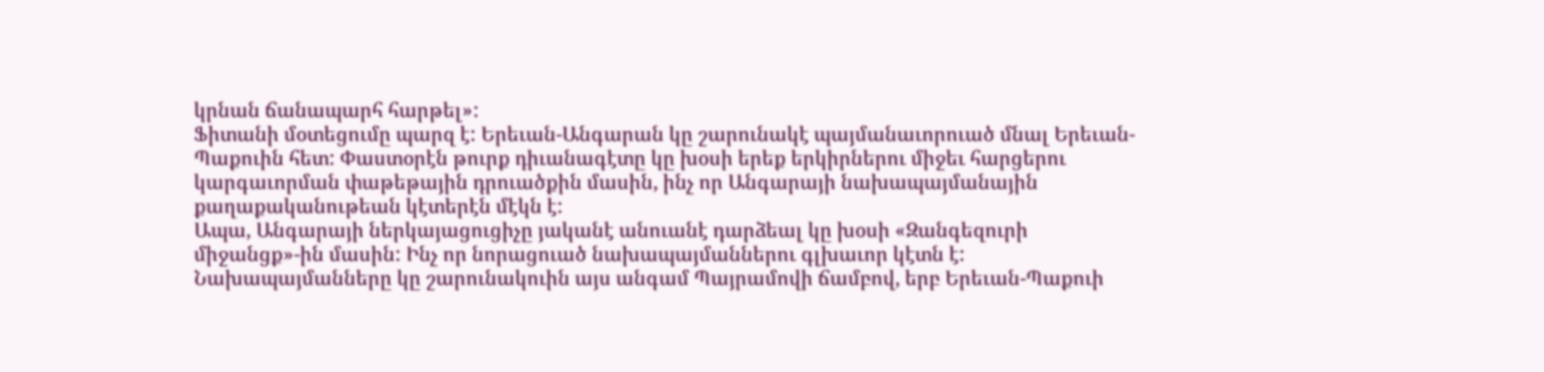կրնան ճանապարհ հարթել»:
Ֆիտանի մօտեցումը պարզ է: Երեւան-Անգարան կը շարունակէ պայմանաւորուած մնալ Երեւան-Պաքուին հետ: Փաստօրէն թուրք դիւանագէտը կը խօսի երեք երկիրներու միջեւ հարցերու կարգաւորման փաթեթային դրուածքին մասին, ինչ որ Անգարայի նախապայմանային քաղաքականութեան կէտերէն մէկն է:
Ապա, Անգարայի ներկայացուցիչը յականէ անուանէ դարձեալ կը խօսի «Զանգեզուրի միջանցք»-ին մասին: Ինչ որ նորացուած նախապայմաններու գլխաւոր կէտն է:
Նախապայմանները կը շարունակուին այս անգամ Պայրամովի ճամբով, երբ Երեւան-Պաքուի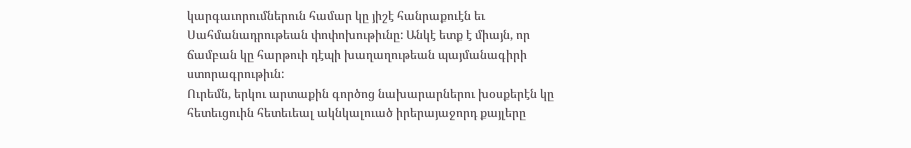կարգաւորումներուն համար կը յիշէ հանրաքուէն եւ Սահմանադրութեան փոփոխութիւնը: Անկէ ետք է միայն, որ ճամբան կը հարթուի դէպի խաղաղութեան պայմանագիրի ստորագրութիւն:
Ուրեմն, երկու արտաքին գործոց նախարարներու խօսքերէն կը հետեւցուին հետեւեալ ակնկալուած իրերայաջորդ քայլերը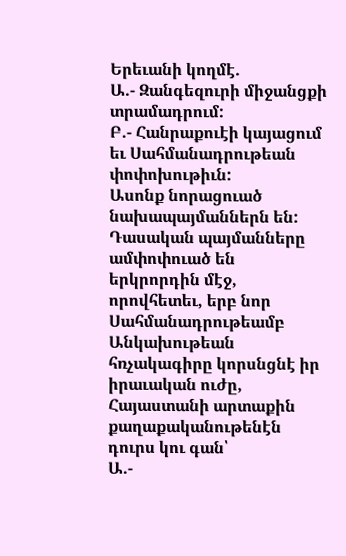Երեւանի կողմէ.
Ա.- Զանգեզուրի միջանցքի տրամադրում:
Բ.- Հանրաքուէի կայացում եւ Սահմանադրութեան փոփոխութիւն:
Ասոնք նորացուած նախապայմաններն են: Դասական պայմանները ամփոփուած են երկրորդին մէջ, որովհետեւ, երբ նոր Սահմանադրութեամբ Անկախութեան հռչակագիրը կորսնցնէ իր իրաւական ուժը, Հայաստանի արտաքին քաղաքականութենէն դուրս կու գան՝
Ա.-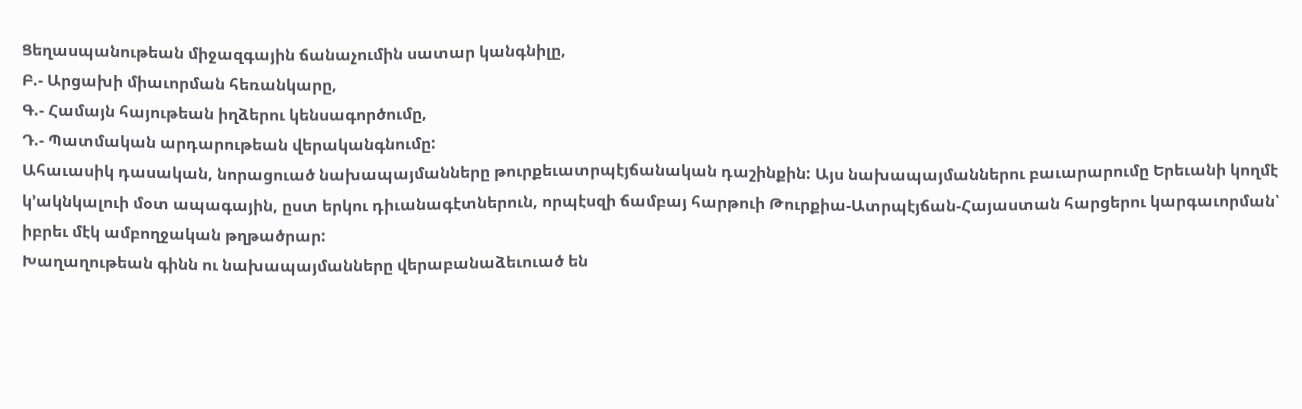Ցեղասպանութեան միջազգային ճանաչումին սատար կանգնիլը,
Բ.- Արցախի միաւորման հեռանկարը,
Գ.- Համայն հայութեան իղձերու կենսագործումը,
Դ.- Պատմական արդարութեան վերականգնումը:
Ահաւասիկ դասական, նորացուած նախապայմանները թուրքեւատրպէյճանական դաշինքին: Այս նախապայմաններու բաւարարումը Երեւանի կողմէ կ’ակնկալուի մօտ ապագային, ըստ երկու դիւանագէտներուն, որպէսզի ճամբայ հարթուի Թուրքիա-Ատրպէյճան-Հայաստան հարցերու կարգաւորման՝ իբրեւ մէկ ամբողջական թղթածրար:
Խաղաղութեան գինն ու նախապայմանները վերաբանաձեւուած են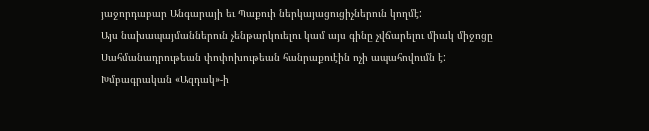յաջորդաբար Անգարայի եւ Պաքուի ներկայացուցիչներուն կողմէ:
Այս նախապայմաններուն չենթարկուելու կամ այս գինը չվճարելու միակ միջոցը Սահմանադրութեան փոփոխութեան հանրաքուէին ոչի ապահովումն է:
Խմբագրական «Ազդակ»-ի